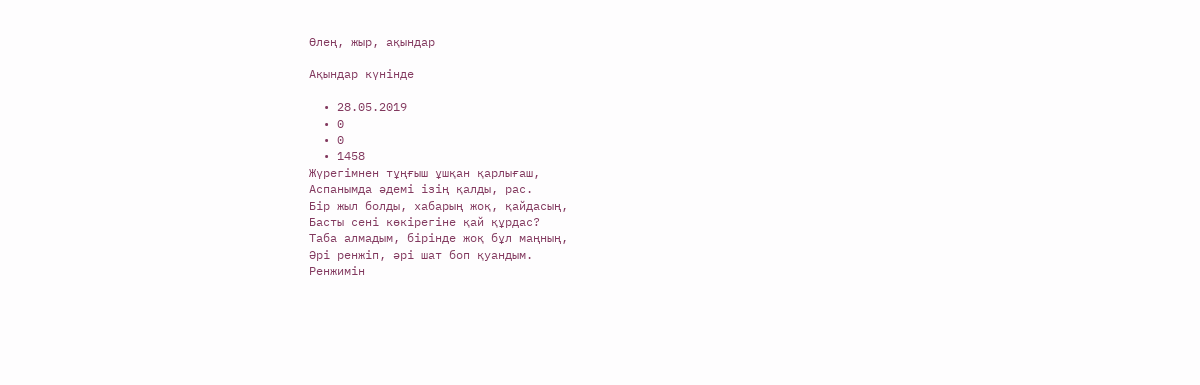Өлең, жыр, ақындар

Ақындар күнінде

  • 28.05.2019
  • 0
  • 0
  • 1458
Жүрегімнен тұңғыш ұшқан қарлығаш,
Аспанымда әдемі ізің қалды, рас.
Бір жыл болды, хабарың жоқ, қайдасың,
Басты сені көкірегіне қай құрдас?
Таба алмадым, бірінде жоқ бұл маңның,
Әрі ренжіп, әрі шат боп қуандым.
Ренжимін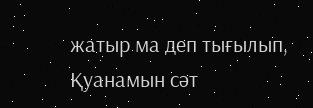жатыр ма деп тығылып,
Қуанамын сәт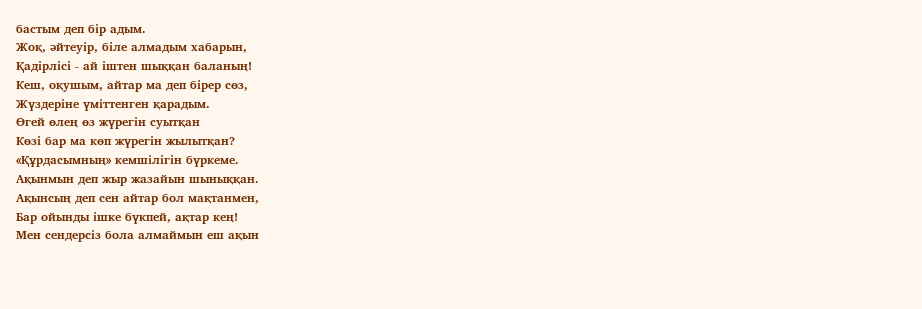бастым деп бір адым.
Жоқ, әйтеуір, біле алмадым хабарын,
Қадірлісі - ай іштен шыққан баланың!
Кеш, оқушым, айтар ма деп бірер сөз,
Жүздеріне үміттенген қарадым.
Өгей өлең өз жүрегін суытқан
Көзі бар ма көп жүрегін жылытқан?
«Құрдасымның» кемшілігін бүркеме.
Ақынмын деп жыр жазайын шыныққан.
Ақынсың деп сен айтар бол мақтанмен,
Бар ойынды ішке бүкпей, ақтар кең!
Мен сендерсіз бола алмаймын еш ақын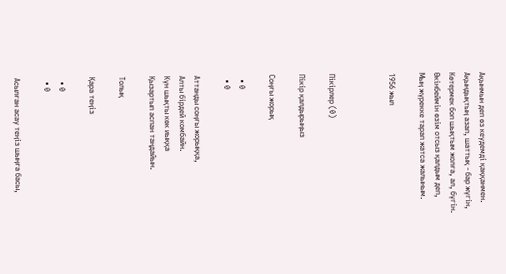Ақынмын деп өз кеудемді қаққанмен.
Ақындықтың азап, шаттық - бар жүгін,
Көтермек боп шықтым жолға, ал, бүгін.
Өкінбеймін өзім отсыз қалдым деп,
Мың жүрекке тарап жатса жалыным.

1956 жыл



Пікірлер (0)

Пікір қалдырыңыз

Соңғы жорық

  • 0
  • 0

Аттанды соңғы жорыққа,
Алты бірдей комбайн.
Күн шықты көк иыққа
Қызартып аспан таңдайын.

Толық

Қара теңіз

  • 0
  • 0

Асылған асау теңіз шыңға басы,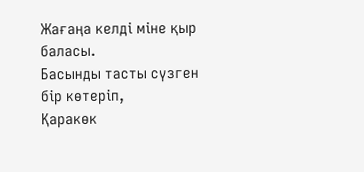Жағаңа келді міне қыр баласы.
Басынды тасты сүзген бір көтеріп,
Қаракөк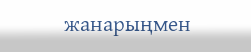жанарыңмен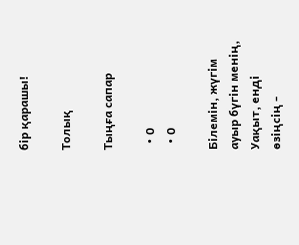бір қарашы!

Толық

Тыңға сапар

  • 0
  • 0

Білемін, жүгім ауыр бүгін менің,
Уақыт, енді өзіңсің -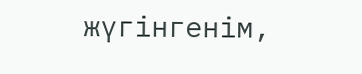жүгінгенім,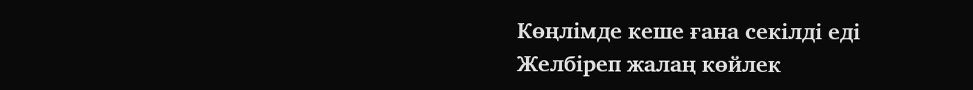Көңлімде кеше ғана секілді еді
Желбіреп жалаң көйлек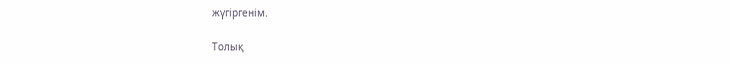жүгіргенім.

Толық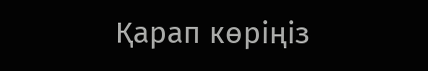Қарап көріңіз